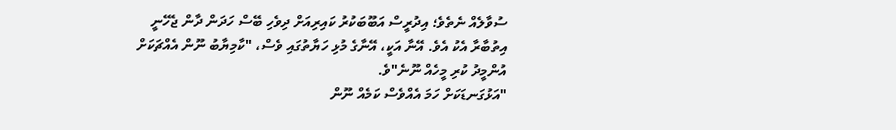ސުވާލެއް ނެތެވެ؛ އިދުރީސް އަބޫބަކުރު ކައިރިއަށް ދިވެހި ބޭސް ހަދަން ދާން ޖެހޭނީ އިތުބާރާ އެކު އެވެ. އޭނާ އަކީ، އޭނާގެ މުޅި ހަޔާތުގައި ވެސް، "ކާމިޔާބު ނޫން އެއްޗަކަށް އުންމީދު ކުރި މީހެއް ނޫނެ"ވެ.
"އަޅުގަނޑަކަށް ހަމަ އެއްވެސް ކަމެއް ނޫން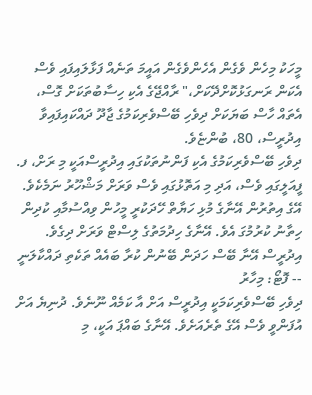މީހަކު މިހެން ވެގެން އެހެންވެގެން އައީމަ ތަނެއް ފަޅާލައިފައި ވެސް އެކަން ރަނގަޅުކޮށްދޭކަށް،" ރާއްޖޭގެ އެކި ހިސާބުތަކަށް ގޮސް، އެތައް ހާސް ބަޔަކަށް ދިވެހި ބޭސްވެރިކަމުގެ ޖާދޫ ދައްކައިފައިވާ އިދުރީސް، 80، ބުންޏެވެ.
ދިވެހި ބޭސްވެރިކަމުގެ އެކި ފަންނުތަކުގައި އިދުރީސްއަކީ މި ރަށް، ފ. ފީއަލީގައި ވެސް، އަދި މި އަތޮޅުގައި ވެސް ވަރަށް މަޝްހޫރު ނަމެކެވެ. އޭގެ އިތުރުން އޭނާގެ މުޅި ހަޔާތް ހޭދަކުރީ މީހުން ވިއްސުމާއި ކުދިން ހިތާނު ކުރުމުގަ އެވެ. އޭނާގެ ހިދުމަތުގެ ލިސްޓް ވަރަށް ދިގެވެ.
އިދުރީސް އޭނާ ބޭސް ހަދަން ބޭނުން ކުރާ ބައެއް ތަކެތި ދައްކާލަނީ -- ފޮޓޯ: މިހާރު
ދިވެހި ބޭސްވެރިކަމަކީ އިދުރީސް އަށް އާ ކަމެއް ނޫނެވެ. ދުނިޔެ އަށް އުފަންވީ ވެސް އޭގެ ތެރެއަށެވެ. އޭނާގެ ބައްޕަ އަކީ، މި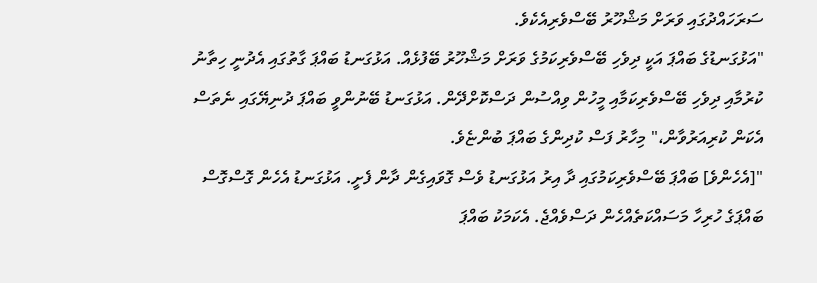ސަރަހައްދުގައި ވަރަށް މަޝްހޫރު ބޭސްވެރިއެކެވެ.
"އަޅުގަނޑުގެ ބައްޕަ އަކީ ދިވެހި ބޭސްވެރިކަމުގެ ވަރަށް މަޝްހޫރު ބޭފުޅެއް. އަޅުގަނޑު ބައްޕަ ގާތުގައި އެދުނީ ހިތާނު ކުރުމާއި ދިވެހި ބޭސްވެރިކަމާއި މީހުން ވިއްސުން ދަސްކޮށްދޭން. އަޅުގަނޑު ބޭނުންވީ ބައްޕަ ދުނިޔޭގައި ނެތަސް އެކަން ކުރިއަރުވާން،" މިހާރު ފަސް ކުދިންގެ ބައްޕަ ބުންޏެވެ.
"[އެހެންވެ] ބައްޕަ ބޭސްވެރިކަމުގައި ދާ އިރު އަޅުގަނޑު ވެސް ގޮވައިގެން ދާން ފެށީ. އަޅުގަނޑު އެހެން ގޮސްގޮސް ބައްޕަގެ ހުރިހާ މަސައްކަތެއްހެން ދަސްވެއްޖެ. އެކަމަކު ބައްޕަ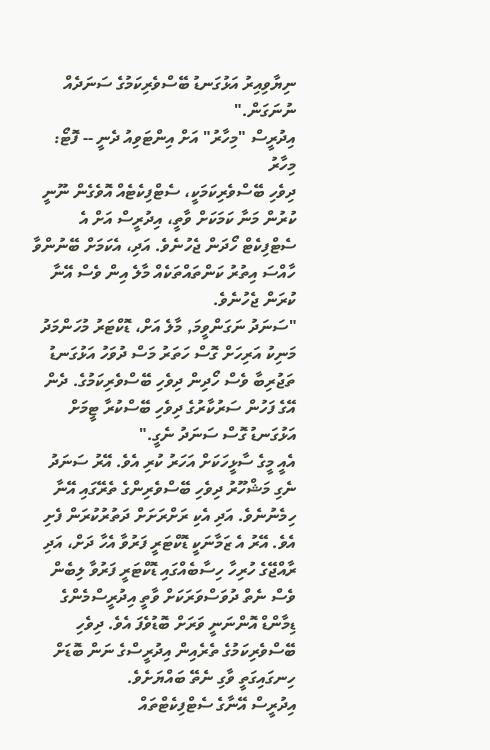ނިޔާވިއިރު އަޅުގަނޑު ބޭސްވެރިކަމުގެ ސަނަދެއް ނުނަގަން."
އިދުރީސް "މިހާރު" އަށް އިންޓަވިއު ދެނީ -- ފޮޓޯ: މިހާރު
ދިވެހި ބޭސްވެރިކަމަކީ، ސެޓްފިކެޓެއް އޮވެގެން ނޫނީ ކުރުން މަނާ ކަމަކަށް ވާތީ، އިދުރީސް އަށް އެ ސެޓްފިކެޓް ހޯދަން ޖެހުނެވެ. އަދި، އެކަމަށް ބޭނުންވާ ހާއްސަ އިތުރު ކަންތައްތަކެއް މާލެ އިން ވެސް އޭނާ ކުރަން ޖެހުނެވެ.
"ސަނަދު ނަގަންވީމަ, މާލެ އަށް، ޑޮކްޓަރު މުހަންމަދު މަނިކު އަރިހަށް ގޮސް ހަތަރު މަސް ދުވަހު އަޅުގަނޑު ތަޖުރިބާ ވެސް ހޯދިން ދިވެހި ބޭސްވެރިކަމުގެ. ދެން އޭގެ ފަހުން ސަރުކާރުގެ ދިވެހި ބޭސްކުރާ ޓީމަށް އަޅުގަނޑު ގޮސް ސަނަދު ނެގީ."
އެއީ މީގެ ސާޅީހަކަށް އަހަރު ކުރި އެވެ. އޭރު ސަނަދު ނެގި މަޝްހޫރު ދިވެހި ބޭސްވެރިންގެ ތެރޭގައި އޭނާ ހިމެނުނެވެ. އަދި އެކި ރަށްރަށަށް ދަތުރުކުރަން ފެށި އެވެ. އޭރު އެ ޒަމާނަކީ ޑޮކްޓަރީ ފަރުވާ އެހާ ދަށް، އަދި ރާއްޖޭގެ ހުރިހާ ހިސާބެއްގައި ޑޮކްޓަރީ ފަރުވާ ލިބެން ވެސް ނެތް ދުވަސްވަރަކަށް ވާތީ އިދުރީސްމެންގެ ޑިމާންޑް އޮންނަނީ ވަރަށް ބޮޑުވެފަ އެވެ. ދިވެހި ބޭސްވެރިކަމުގެ ތެރެއިން އިދުރީސްގެ ނަން ބޮޑަށް ހިނގައިގަތީ ވާގި ނެތޭ ބައްޔަށެވެ.
އިދުރީސް އޭނާގެ ސެޓްފިކެޓްތައް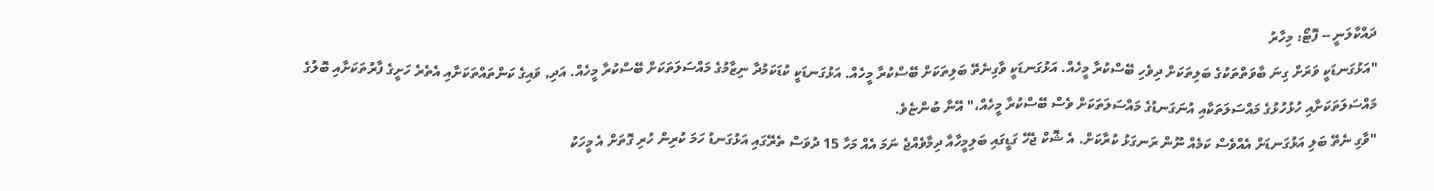ދައްކާލަނީ -- ފޮޓޯ: މިހާރު
"އަޅުގަނޑަކީ ވަރަށް ގިނަ ބާވަތްތަކުގެ ބަލިތަކަށް ދިވެހި ބޭސްކުރާ މީހެއް. އަޅުގަނޑަކީ ވާގިނެތޭ ބަލިތަކަށް ބޭސްކުރާ މީހެއް. އަޅުގަނޑަކީ ކުޑަކަމުދާ ނިޒާމުގެ މައްސަލަތަކަށް ބޭސްކުރާ މީހެއް. އަދި, ވައިގެ ކަންތައްތަކަށާއި އެތެރެ ހަށީގެ ފާރުތަކަށާއި ބޮލުގެ މައްސަލަތަކަށާއި ހުޅުހުޅުގެ މައްސަލަތަކާއި އުނަގަނޑުގެ މައްސަލަތަކަށް ވެސް ބޭސްކުރާ މީހެއް،" އޭނާ ބުންޏެވެ.
"ވާގި ނެތޭ ބަލި އަޅުގަނޑަށް އެއްވެސް ކަމެއް ނޫން ރަނގަޅު ކުރާކަށް. އެ ޝޮކް ޖެހޭ ގަޑީގައި ބަލިމީހާއާ ދިމާވެއްޖެ ނަމަ އެއް މަހާ 15 ދުވަސް ތެރޭގައި އަޅުގަނޑު ހަމަ ކުރިން ހުރި ގޮތަށް އެ މީހަކު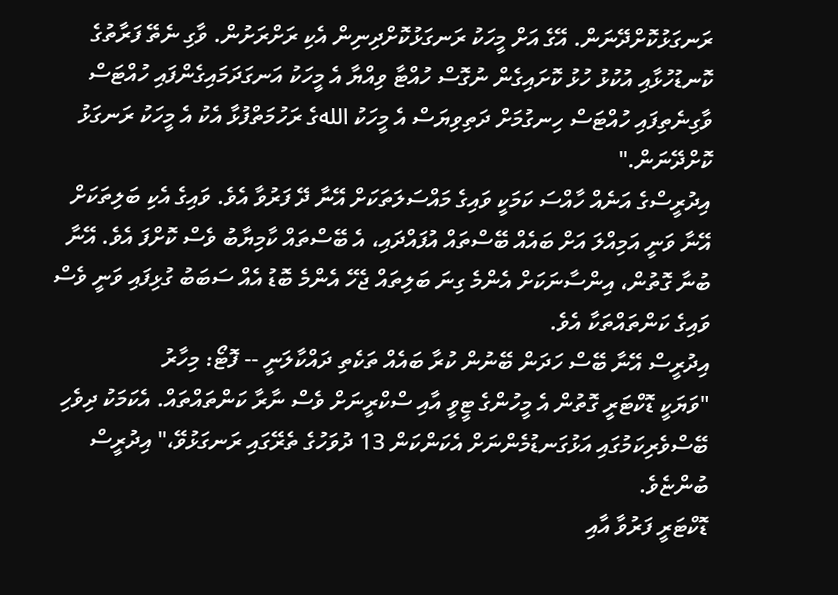ރަނގަޅުކޮށްދޭނަން. އޭގެ އަށް މީހަކު ރަނގަޅުކޮށްދިނިން އެކި ރަށްރަށުން. ވާގި ނެތޭ ފަރާތުގެ ކޮނޑުހުޅާއި އުކުޅު ހުޅު ކޮށައިގެން ނުގޮސް ހުއްޓާ ވިއްޔާ އެ މީހަކު އަނގަދަމައިގެންފައި ހުއްޓަސް ވާގިނެތިފައި ހުއްޓަސް ހިނގުމަށް ދަތިވިޔަސް އެ މީހަކު اللهގެ ރަހުމަތްފުޅާ އެކު އެ މީހަކު ރަނގަޅު ކޮށްދޭނަން."
އިދުރީސްގެ އަނެއް ހާއްސަ ކަމަކީ ވައިގެ މައްސަލަތަކަށް އޭނާ ދޭ ފަރުވާ އެވެ. ވައިގެ އެކި ބަލިތަކަށް އޭނާ ވަނީ އަމިއްލަ އަށް ބައެއް ބޭސްތައް އުފައްދައި، އެ ބޭސްތައް ކާމިޔާބު ވެސް ކޮށްފަ އެވެ. އޭނާ ބުނާ ގޮތުން، އިންސާނަކަށް އެންމެ ގިނަ ބަލިތައް ޖެހޭ އެންމެ ބޮޑު އެއް ސަބަބު ގުޅިފައި ވަނީ ވެސް ވައިގެ ކަންތައްތަކާ އެވެ.
އިދުރީސް އޭނާ ބޭސް ހަދަން ބޭނުން ކުރާ ބައެއް ތަކެތި ދައްކާލަނީ -- ފޮޓޯ: މިހާރު
"ވަޔަކީ ޑޮކްޓަރީ ގޮތުން އެ މީހުންގެ ޓީވީ އާއި ސްކްރީނަށް ވެސް ނާރާ ކަންތައްތައް. އެކަމަކު ދިވެހި ބޭސްވެރިކަމުގައި އަޅުގަނޑުމެންނަށް އެކަންކަން 13 ދުވަހުގެ ތެރޭގައި ރަނގަޅުވޭ،" އިދުރީސް ބުންޏެވެ.
ޑޮކްޓަރީ ފަރުވާ އާއި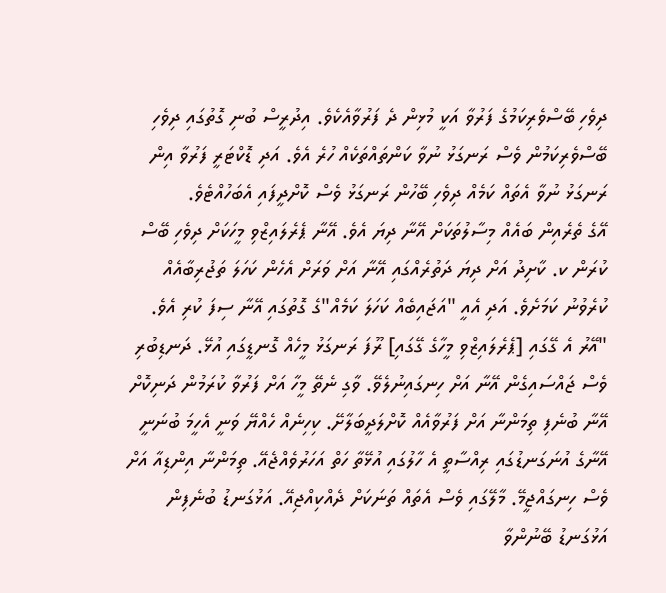ދިވެހި ބޭސްވެރިކަމުގެ ފަރުވާ އަކީ މުޅިން ދެ ފަރުވާއެކެވެ. އިދުރީސް ބުނި ގޮތުގައި ދިވެހި ބޭސްވެރިކަމުން ވެސް ރަނގަޅު ނުވާ ކަންތައްތަކެއް ހުރެ އެވެ. އަދި ޑޮކްޓަރީ ފަރުވާ އިން ރަނގަޅު ނުވާ އެތައް ކަމެއް ދިވެހި ބޭހުން ރަނގަޅު ވެސް ކޮށްދީފައި އެބަހުއްޓެވެ.
އޭގެ ތެރެއިން ބައެއް މިސާލުތަކަށް އޭނާ ދިޔަ އެވެ. އޭނާ ޕެރެލައިޒްވި މީހަކަށް ދިވެހި ބޭސް ކުރަން ކ. ކާށިދު އަށް ދިޔަ ދަތުރެއްގައި އޭނާ އަށް ވަރަށް އެހެން ކަހަލަ ތަޖުރިބާއެއް ކުރެވުނު ކަމަށެވެ. އަދި އެއީ "އަޖައިބެއް ކަހަލަ ކަމެއް"ގެ ގޮތުގައި އޭނާ ސިފަ ކުރި އެވެ.
"އޭރު އެ ގޭގައި [ޕެރެލައިޒްވި މީހާގެ ގޭގައި] ރޫފަ ރަނގަޅު މީހެއް ގޮނޑީގައި އުޅޭ. ދަނޑިބުރި ވެސް ޖައްސައިގެން އޭނާ އަށް ހިނގައިނުލެވޭ. ވާގި ނެތޭ މީހާ އަށް ފަރުވާ ކުރަމުން ދަނިކޮށް އޭނާ ބުނެފި ތިމަންނާ އަށް ފަރުވާއެއް ކޮށްލަދީބަލާށޭ. ކިހިނެއް ހެއްޔޭ ވަނީ އެހީމަ ބުނަނީ އޭނާގެ އުނަގަނޑުގައި ރިއްސާތީ އެ ހާލުގައި އުޅޭތާ ހަތް އަހަރުވެއްޖެއޭ. ތިމަންނާ އިންޑިއާ އަށް ވެސް ހިނގައްޖީމޭ. މާލޭގައި ވެސް އެތައް ތަނަކަށް ދެއްކިއްޖިއޭ. އަޅުގަނޑު ބުނެފިން އަޅުގަނޑު ބޭނުންވާ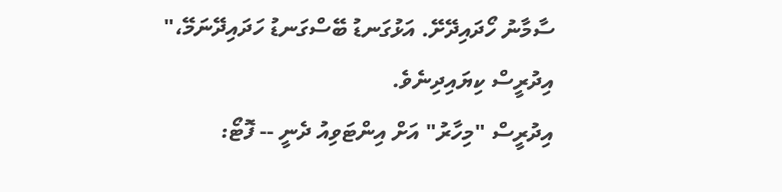ސާމާނު ހޯދައިދޭށޭ. އަޅުގަނޑު ބޭސްގަނޑު ހަދައިދޭނަމޭ،" އިދުރީސް ކިޔައިދިނެވެ.
އިދުރީސް "މިހާރު" އަށް އިންޓަވިއު ދެނީ -- ފޮޓޯ: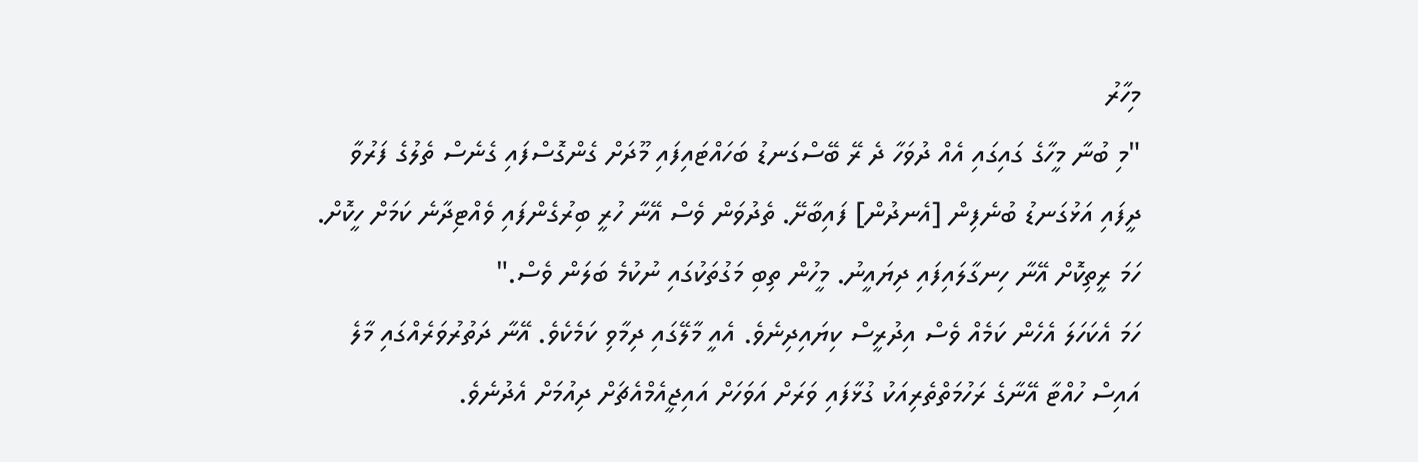މިހާރު
"މި ބުނާ މީހާގެ ގައިގައި އެއް ދުވަހާ ދެ ރޭ ބޭސްގަނޑު ބަހައްޓައިފައި މޫދަށް ގެންގޮސްފައި ގެނެސް ތެލުގެ ފަރުވާ ދީފައި އަޅުގަނޑު ބުނެފިން [އެނދުން] ފައިބާށޭ. ތެދުވަން ވެސް އޭނާ ހުރީ ބިރުގެންފައި ވެއްޓިދާނެ ކަމަށް ހީކޮށް. ހަމަ ރީތިކޮށް އޭނާ ހިނގާލައިފައި ދިޔައީނު. މީހުން ތިބި މަގުތަކުގައި ނުކުމެ ބަލަން ވެސް."
ހަމަ އެކަހަލަ އެހެން ކަމެއް ވެސް އިދުރީސް ކިޔައިދިނެވެ. އެއީ މާލޭގައި ދިމާވި ކަމެކެވެ. އޭނާ ދަތުރުވަރެއްގައި މާލެ އައިސް ހުއްޓާ އޭނާގެ ރަހުމަތްތެރިއަކު ގުޅާފައި ވަރަށް އަވަހަށް އައިޖީއެމްއެޗަށް ދިއުމަށް އެދުނެވެ.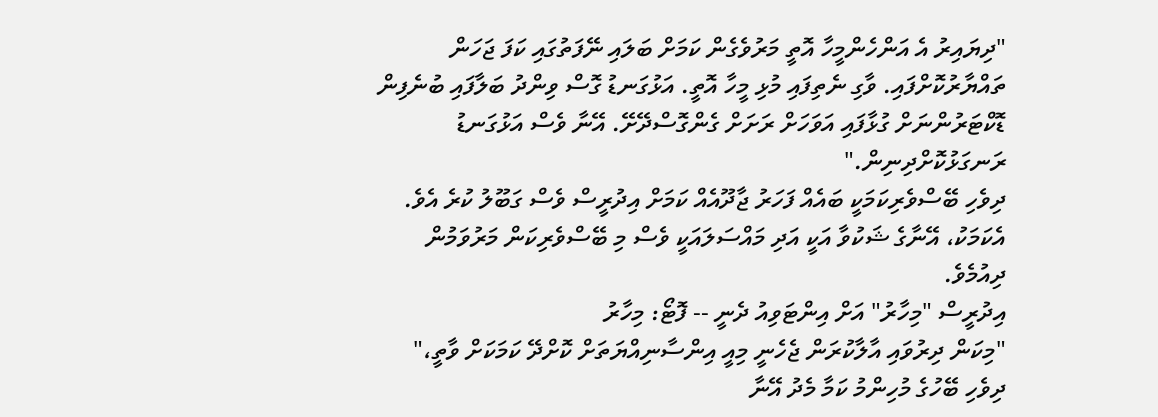"ދިޔައިރު އެ އަންހެންމީހާ އޮތީ މަރުވެގެން ކަމަށް ބަލައި ނޭފަތުގައި ކަފަ ޖަހަން ތައްޔާރުކޮށްފައި. ވާގި ނެތިފައި މުޅި މީހާ އޮތީ. އަޅުގަނޑު ގޮސް ވިންދު ބަލާފައި ބުނެފިން ޑޮކްޓަރުންނަށް ގުޅާފައި އަވަހަށް ރަށަށް ގެންގޮސްދޭށޭ. އޭނާ ވެސް އަޅުގަނޑު ރަނގަޅުކޮށްދިނިން."
ދިވެހި ބޭސްވެރިކަމަކީ ބައެއް ފަހަރު ޖާދޫއެއް ކަމަށް އިދުރީސް ވެސް ގަބޫލު ކުރެ އެވެ. އެކަމަކު، އޭނާގެ ޝަކުވާ އަކީ އަދި މައްސަލައަކީ ވެސް މި ބޭސްވެރިކަން މަރުވަމުން ދިއުމެވެ.
އިދުރީސް "މިހާރު" އަށް އިންޓަވިއު ދެނީ -- ފޮޓޯ: މިހާރު
"މިކަން ދިރުވައި އާލާކުރަން ޖެހެނީ މިއީ އިންސާނިއްޔަތަށް ކޮށްދޭ ކަމަކަށް ވާތީ،" ދިވެހި ބޭހުގެ މުހިންމު ކަމާ މެދު އޭނާ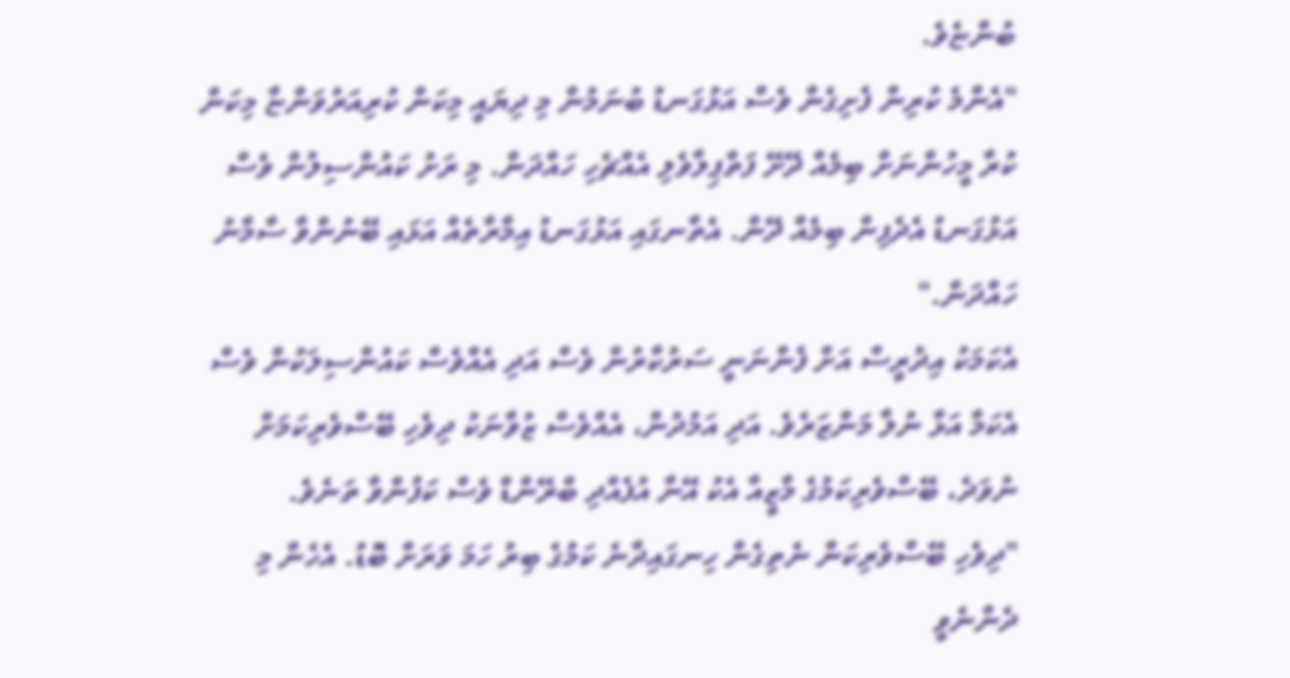ބުންޏެވެ.
"އެންމެ ކުރިން ފެށިގެން ވެސް އަޅުގަނޑު ބުނަމުން މި ދިޔައީ މިކަން ކުރިއަރުވަންޏާ މިކަން ކުރާ މީހުންނަށް ބިމެއް ދޭށޭ ފަތްޕިލާވެލި އެއްޗެހި ހައްދަން. މި ރަށު ކައުންސިލުން ވެސް އަޅުގަނޑު އެދެފިން ބިމެއް ދޭން. އެތާނގައި އަޅުގަނޑު އިމާރާތެއް އަޅައި ބޭނުންވާ ސާމާނު ހައްދަން."
އެކަމަކު އިދުރީސް އަށް ފެންނަނީ ސަރުކާރުން ވެސް އަދި އެއްވެސް ކައުންސިލަކުން ވެސް އެކަމާ އަޅާ ނުލާ މަންޒަރެވެ. އަދި އަމުދުން، އެއްވެސް ޒުވާނަކު ދިވެހި ބޭސްވެރިކަމަށް ނުވަދެ، ބޭސްވެރިކަމުގެ މާޒީއާ އެކު އޭނާ އުފެއްދި ބްރޭންޑް ވެސް ކަފުންވާ ތަނެވެ.
"ދިވެހި ބޭސްވެރިކަން ނެތިގެން ހިނގައިދާނެ ކަމުގެ ބިރު ހަމަ ވަރަށް ބޮޑު. އެހެން މި ދެންނެވީ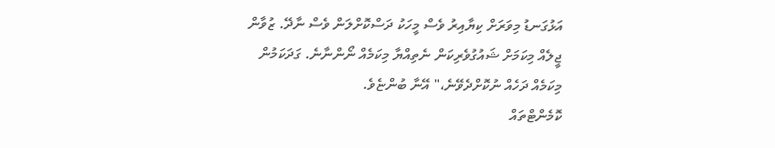އަޅުގަނޑު މިވަރަށް ކިޔާއިރު ވެސް މީހަކު ދަސްކޮށްލަން ވެސް ނާދޭ. ޒުވާން ޖީލެއް މިކަމަށް ޝައުގުވެރިކަން ނެތިއްޔާ މިކަމެއް ނޯންނާނެ. ގަދަކަމުން މިކަމެއް ދަހެއް ނުކޮށްދެވޭނެ،" އޭނާ ބުންޏެވެ.
ކޮމެންޓްތައް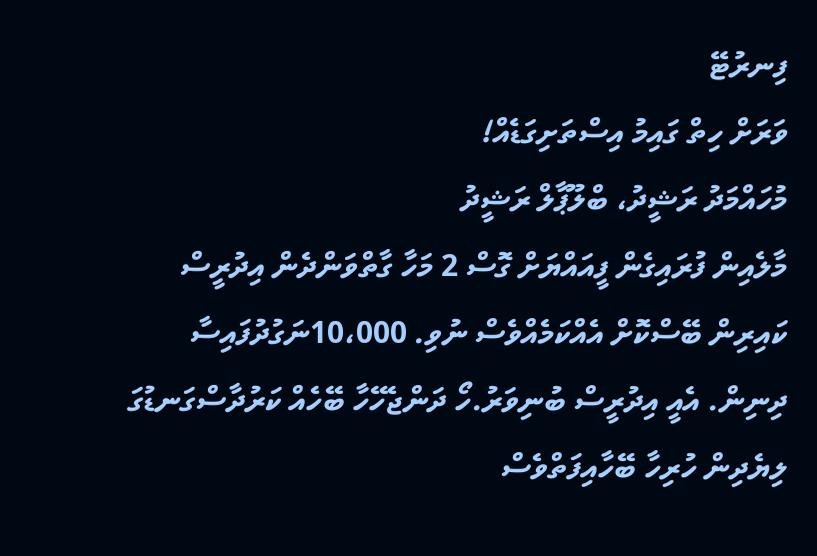ފިނރުޓޭ
ވަރަށް ހިތް ގައިމު އިސްތަށިގަޑެއް!
މުހައްމަދު ރަޝީދު، ބްލޫޕާލް ރަޝީދު
މާލެއިން ފުރައިގެން ފީއައްޔަށް ގޮސް 2 މަހާ ގާތްވަންދެން އިދުރީސް ކައިރިން ބޭސްކޮށް އެއްކަމެއްވެސް ނުވި. 10،000ނަގުދުފައިސާ ދިނިން. އެއީ އިދުރީސް ބުނިވަރު.ހޯ ދަންޖެހޭހާ ބޭހެއް ކަރުދާސްގަނޑުގަ ލިޔެދިން ހުރިހާ ބޭހާއިފަތްވެސް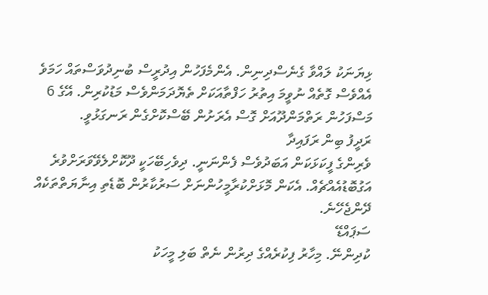ޅިޔަނަކު ލައްވާ ގެނެސްދިނިން. އެންމެފަހުން އިދުރީސް ބުނިދުވަސްތައް ހަމަވެ އެއްވެސް ގޮތެއް ނުވީމަ އިތުރު ހަފްތާއަކަށް ތެޔޮދަމަންވެސް މަޑުކުރިން. އޭގެ 6 މަސްފަހުން ރަތްމަންދޫއަށް ގޮސް އެރަށުން ބޭސްކޮށްގެން ރަނގަޅުވީ.
ރަދީފު ބިން ރަފައިދާ
ވެރިންގެ ފީކަޅަކަން އަބަދުވެސް ފެންނަނީ. ދިވެހިބޭހަކީ ދޫކޮށްލެވޭވަރަށްވުރެ އަގުބޮޑުއެއްޗެއް. އެކަން މޮޅަށްކުރާމީހުންނަށް ސަރުކާރުން ބޮޑެތި އިނާޔަތްތަކެއް ދޭންޖެހޭނެ.
ސަޕައްޑޭ
ކުދިންނޭ. މިހާރު ފިކުރެއްގެ ދިރުން ނެތް ބަލި މީހަކު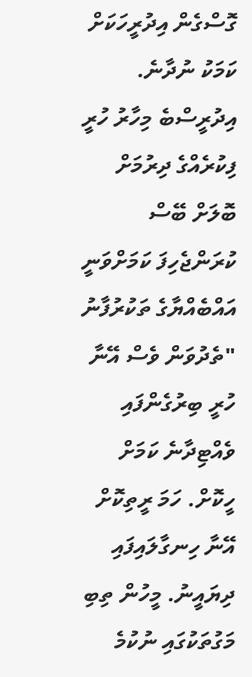ގޮސްގެން އިދުރީހަކަށް ކަމަކު ނުދާނެ. އިދުރީސްބެ މިހާރު ހުރީ ފިކުރެއްގެ ދިރުމަށް ބޮލަށް ބޭސް ކުރަންޖެހިފަ ކަމަށްވަނީ
އައްބެއްޔާގެ ތަކުރުފާނު
"ތެދުވަން ވެސް އޭނާ ހުރީ ބިރުގެންފައި ވެއްޓިދާނެ ކަމަށް ހީކޮށް. ހަމަ ރީތިކޮށް އޭނާ ހިނގާލައިފައި ދިޔައީނު. މީހުން ތިބި މަގުތަކުގައި ނުކުމެ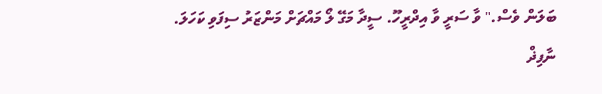ބަލަން ވެސް." ވާ ސަރީ ވާ އިދްރީހޫ. ސީދާ މަގޭ ލޯ މައްޗަށް މަންޒަރު ސިފަވި ކަހަލަ.
ނާފިޛް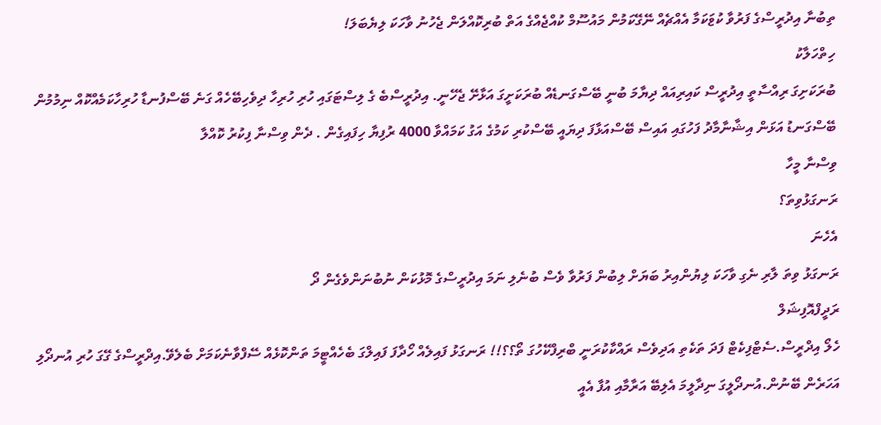ތިބުނާ އިދުރީސްގެ ފަރުވާ ކުޱަކަމާ އެއްޗެއް ނޭގޭކަމުން މައުސޫމް ކުއްޖެއްގެ އަތް ބުރިކޮއްލަން ޖެހުނު ވާހަކަ ލިޔެބަލަ!
ހިތްހަލާކު
ބުރަކަށިގަ ރިއްސާތީ އިދުރީސް ކައިރިއައް ދިޔާމަ ބުނީ ބޭސްގަނޑެއް ބުރަކަށީގަ އަޅާށޭ ޖެހޭނީ. އިދުރީސްބެ ގެ ލިސްޓަގައި ހުރި ހުރިހާ ދިވެހިބޭހެއް ގަނެ ބޭސްފުނޑާ ހުރިހާކަމެއްކޮއް ނިމުމުން ބޭސްގަނޑު އަޅަން އިޝާނާމާދު ފަހުގައި އައިސް ބޭސްއަޅާފަ ދިޔައީ ބޭސްކުރި ކަމުގެ އަގު ކަމައްވާ 4000 ރުފިޔާ ހިފައިގެން . ދެން ވިސްނާ ފިކުރު ކޮއްލާ
ވިސްނާ މީހާ
ރަނގަޅުވިތަ؟
އެހެނަ
ރަނގަޅު ވިތަ ލާރި ނެގި ވާހަކަ ލިޔުންއިރު ބަޔަށް ލިބުން ފަރުވާ ވެސް ބުނެލި ނަމަ އިދުރީސްގެ މޮޅުކަން ނުބުނަންވެގެން ދޯ
ރަދީފްއޮފިޝަލް
ހެލޯ އިދްރީސް.ސެޓްފިކެޓް ފަދަ ތަކެތި އަދިވެސް ރައްކާކުރަނީ ބްރިފްކޭހުގަ ތޯ؟؟!! ރަނގަޅު ފައިލެއް ހޯދާފަ ފައިލްގަ ބެހެއްޓީމަ ތަންކޮޅެއް ސޭފްވާނެކަމަށް ބެލެވޭ.އިދްރީސްގެ ގޭގަ ހުރި އުނދޯލި އަހަރެން ބޭނުން.އުނދޯލީގަ ނިދާލީމަ އެލިބޭ އަރާމާއި އުފާ އެއީ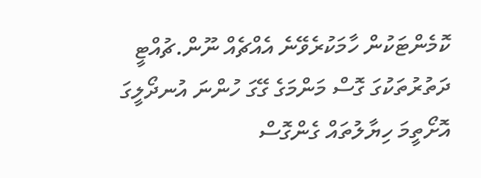ކޮމެންޓަކުން ހާމަކުރެވޭނެ އެއްޗެއް ނޫން.ޗުއްޓީ ދަތުރުތަކުގަ ގޮސް މަންމަގެ ގޭގަ ހުންނަ އުނދޯލީގަ އޮށޯތީމަ ހިޔާލުތައް ގެންގޮސް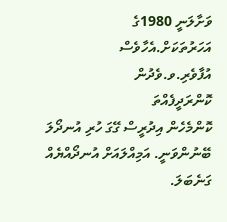ވަށާލަނީ 1980ގެ އަހަރުތަކަށް.އެހާވެސް އުފާވެރި.ވ.ވެދުން
ކޮންރަދީފެއްތަ
ކޮންމެހެން އިދުރީސް ގޭގަ ހުރި އުނދޯލަ ބޭނުންވަނީ. އަމިއްލައަށް އުނދޯއްޔެއް ގަނެބަލަ.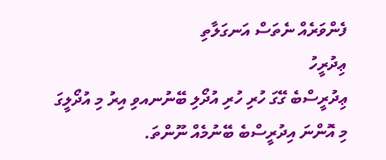ފެންވަރެއް ނެތަސް އަނގަލާތި
ޢިދުރީހު
ޢިދުރީސްބެ ގޭގަ ހުރި ހުރި އުދޯލި ބޭނުނއވި އިރު މި އުދޯލީގަ މި އޮންނަ އިދުރީސްބެ ބޭނުމެއް ނޫންތަ.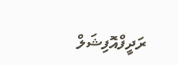ރަދީފްއޮފިޝަލް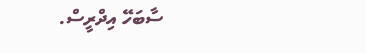ސާބަހޭ އިދްރީސް.